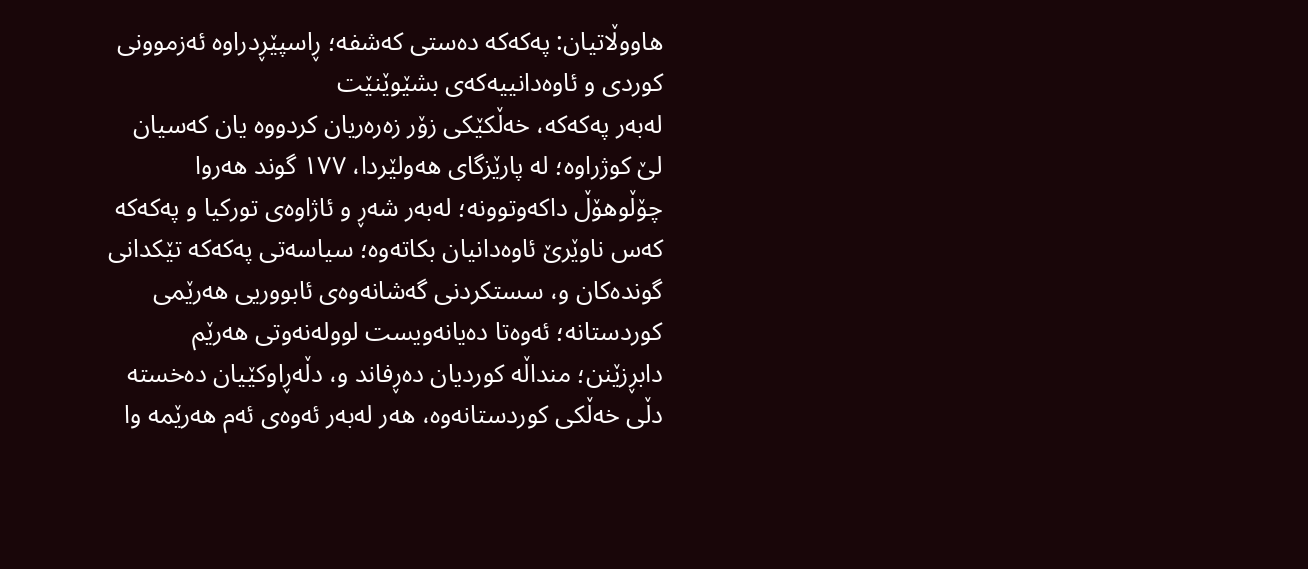ھاووڵاتیان: پەکەکە دەستی کەشفە؛ ڕاسپێڕدراوە ئەزموونی کوردی و ئاوەدانییەکەی بشێوێنێت
لەبەر پەکەکە، خەڵکێکی زۆر زەرەریان کردووە یان کەسیان لێ کوژراوە؛ لە پارێزگای هەولێردا، ١٧٧ گوند هەروا چۆڵوهۆڵ داکەوتوونە؛ لەبەر شەڕ و ئاژاوەی تورکیا و پەکەکە کەس ناوێرێ ئاوەدانیان بکاتەوە؛ سیاسەتی پەکەکە تێکدانی گوندەکان و، سستکردنی گەشانەوەی ئابووریی هەرێمی کوردستانە؛ ئەوەتا دەیانەویست لوولەنەوتی هەرێم دابڕزێنن؛ منداڵە کوردیان دەڕفاند و، دڵەڕاوکێیان دەخستە دڵی خەڵکی کوردستانەوە، هەر لەبەر ئەوەی ئەم هەرێمە وا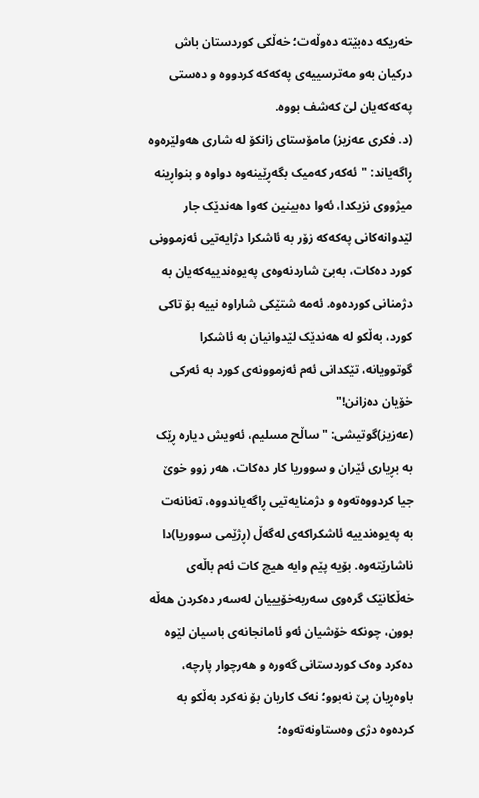خەریکە دەبێتە دەوڵەت؛ خەڵکی کوردستان باش درکیان بەو مەترسییەی پەکەکە کردووە و دەستی پەکەکەیان لێ کەشف بووە.
(د. فکری عەزیز) مامۆستای زانکۆ لە شاری ھەولێرەوە ڕاگەیاند: "ئەکەر کەمیک بگەڕێینەوە دواوە و بنواڕینە میژووی نزیکدا، ئەوا دەبینین کەوا ھەندێک جار لێدوانەکانی پەکەکە زۆر بە ئاشکرا دژایەتیی ئەزموونی کورد دەکات، بەبێ شاردنەوەی پەیوەندییەکەیان بە دژمنانی کوردەوە. ئەمە شتێکی شاراوە نییە بۆ تاکی کورد، بەڵکو لە ھەندێک لێدوانیان بە ئاشکرا گوتوویانە، تێکدانی ئەم ئەزموونەی کورد بە ئەرکی خۆیان دەزانن!"
(عەزیز)گوتیشی: "ساڵح مسلیم، ئەویش دیارە ڕێک بە بڕیاری ئێران و سووریا کار دەکات، ھەر زوو خوێ جیا کردووەتەوە و دژمنایەتیی ڕاگەیاندووە، تەنانەت بە پەیوەندییە ئاشکراکەی لەگەڵ (ڕژێمی سووریا)دا ناشارێتەوە. بۆیە پێم وایە ھیچ کات ئەم باڵەی خەڵکانێک گرەوی سەربەخۆیییان لەسەر دەکردن ھەڵە بوون، چونکە خۆشیان ئەو ئامانجانەی باسیان لێوە دەکرد وەک کوردستانی گەورە و ھەرچوار پارچە، باوەڕیان پێ نەبوو؛ نەک کاریان بۆ نەکرد بەڵکو بە کردەوە دژی وەستاونەتەوە؛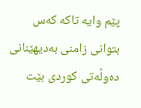پێم وایە تاکە کەس بتوانی زامنی بەدیهێنانی دەوڵەتی کوردی بێت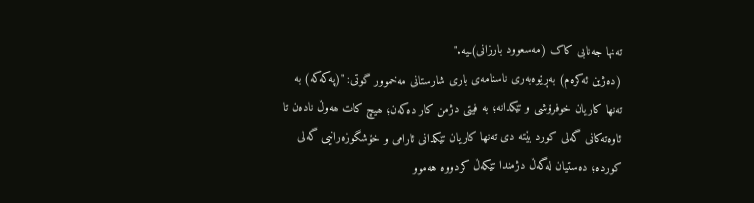تەنها جەنابی کاک (مەسعوود بارزانی)ـیە."
(دەژین ئەکرەم) بەڕێوەبەری ناسنامەی باری شارستانی مەخموور گوتی: "(پەکەکە) بە تەنھا کاریان خوفرۆشی و تێکدانە؛ بە فیتی دژمن کار دەکەن؛ ھیچ کات ھەوڵ نادەن تا ئاوەتەکانی گەلی کورد بێتە دی تەنھا کاریان تێکدانی ئارامی و خۆشگوزەرانیی گەلی کوردە؛ دەستیان لەگەڵ دژمندا تێکەڵ کردووە هەموو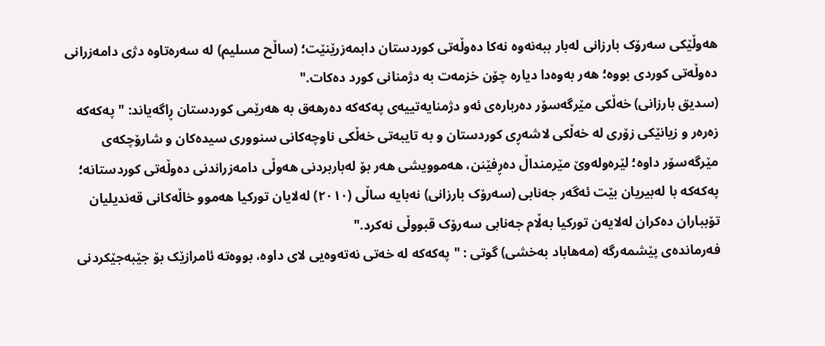هەوڵێکی سەرۆک بارزانی لەبار ببەنەوە نەکا دەوڵەتی کوردستان دابمەزرێنێت؛ (ساڵح مسلیم) لە سەرەتاوە دژی دامەزرانی دەوڵەتی کوردی بووە؛ هەر بەوەدا دیارە چۆن خزمەت بە دژمنانی کورد دەکات."
(سدیق بارزانی) خەڵکی مێرگەسۆر دەربارەی ئەو دژمنایەتییەی پەکەکە دەرهەق بە ھەرێمی کوردستان ڕاگەیاند: "پەکەکە زەرەر و زیانێکی زۆری لە خەڵکی لاشەڕی کوردستان و بە تایبەتی خەڵکی ناوچەکانی سنووری سیدەکان و شارۆچکەی مێرگەسۆر داوە؛ لێرەولەوێ مێرمنداڵ دەڕفێنن، ھەموویشی هەر بۆ لەباربردنی هەوڵی دامەزراندنی دەوڵەتی کوردستانە؛ پەکەکە با لەبیریان بێت ئەگەر جەنابی (سەرۆک بارزانی) نەبایە ساڵی (٢٠١٠) لەلایان تورکیا ھەموو خاڵەکانی قەندیلیان تۆبباران دەکران لەلایەن تورکیا بەڵام جەنابی سەرۆک قبووڵی نەکرد."
فەرماندەی پێشمەرگە (مەھاباد بەخشی) گوتی : "پەکەکە لە خەتی نەتەوەیی لای داوە، بووەتە ئامرازێک بۆ جێبەجێکردنی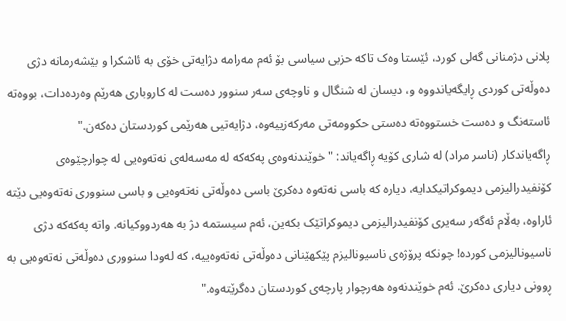پلانی دژمنانی گەلی کورد، ئێستا وەک تاکە حزبی سیاسی بۆ ئەم مەرامە دژایەتی خۆی بە ئاشکرا و بێشەرمانە دژی دەوڵەتی کوردی ڕایگەیاندووە و، دیسان لە شنگال و ناوچەی سەر سنوور دەست لە کاروباری ھەرێم وەردەدات، بووەتە ئاستەنگ و دەست خستووەتە دەستی حکوومەتی مەرکەزییەوە، دژایەتیی ھەرێمی کوردستان دەکەن."
ڕاگەیاندکار (ناسر مراد) لە شاری کۆیە ڕاگەیاند: "خوێندنەوەی پەکەکە لە مەسەلەی نەتەوەیی لە چوارچێوەی کۆنفیدرالیزمی دیموکراتیکدایە، دیارە کە باسی نەتەوە دەکرێ باسی دەوڵەتی نەتەوەیی و باسی سنووری نەتەوەیی دێتە ئاراوە، بەڵام ئەگەر سەیری کۆنفیدرالیزمی دیموکراتێک بکەین، ئەم سیستمە دژ بە ھەردووکیانە. واتە پەکەکە دژی ناسیونالیزمی کوردە! چونکە پرۆژەی ناسیونالیزم پێکهێنانی دەوڵەتی نەتەوەییە، کە لەودا سنووری دەوڵەتی نەتەوەیی بە ڕوونی دیاری دەکرێ. ئەم خوێندنەوە ھەرچوار پارچەی کوردستان دەگرێتەوە."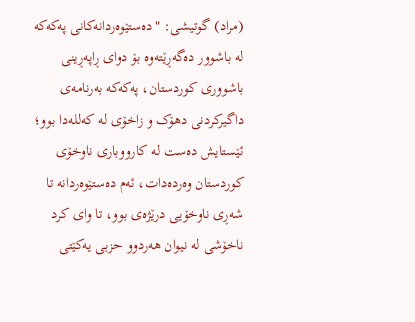(مراد) گوتیشی: "دەستێوەردانەکانی پەکەکە لە باشوور دەگەڕێتەوە بۆ دوای ڕاپەڕینی باشووری کوردستان، پەکەکە بەرنامەی داگیرکردنی دھۆک و زاخۆی لە کەللەدا بوو؛ ئێستایش دەست لە کارووباری ناوخۆی کوردستان وەردەدات، ئەم دەستێوەردانە تا شەڕی ناوخۆیی درێژەی بوو، تا وای کرد ناخۆشی لە نیوان ھەردوو حزبی یەکێتی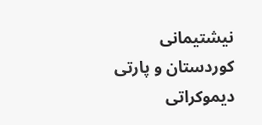نیشتیمانی کوردستان و پارتی دیموکراتی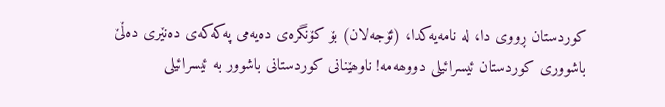کوردستان ڕووی دا، لە نامەیەکدا، (ئۆجەلان) بۆ کۆنگرەی دەیەمی پەکەکەی دەنێری دەڵێ باشووری کوردستان ئیسرائیلی دووھەمە! ناوھێنانی کوردستانی باشوور بە ئیسرائیلی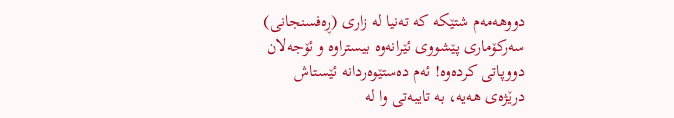دووھەمەم شتێکە کە تەنیا لە زاری (ڕەفسنجانی) سەرکۆماری پێشووی ئێرانەوە بیستراوە و ئۆجەلان دووپاتی کردەوە! ئەم دەستێوەردانە ئێستاش درێژەی ھەیە، بە تایبەتی وا لە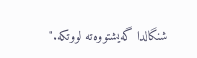شنگالدا گەیشتووەتە لووتکە."